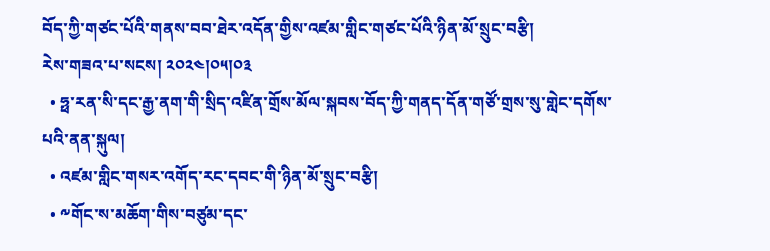བོད་ཀྱི་གཙང་པོའི་གནས་བབ་ཐེར་འདོན་གྱིས་འཛམ་གླིང་གཙང་པོའི་ཉིན་མོ་སྲུང་བརྩི།
རེས་གཟའ་པ་སངས། ༢༠༢༤།༠༥།༠༣
  • ཧྥ་རན་སི་དང་རྒྱ་ནག་གི་སྲིད་འཛིན་གྲོས་མོལ་སྐབས་བོད་ཀྱི་གནད་དོན་གཙོ་གྲས་སུ་གླེང་དགོས་པའི་ནན་སྐུལ།
  • འཛམ་གླིང་གསར་འགོད་རང་དབང་གི་ཉིན་མོ་སྲུང་བརྩི།
  • ༸གོང་ས་མཆོག་གིས་བཙུམ་དང་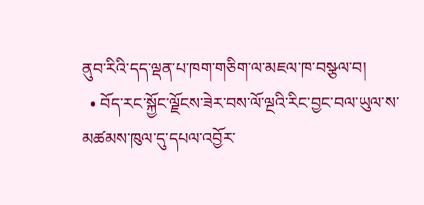ནུབ་རིའི་དད་ལྡན་པ་ཁག་གཅིག་ལ་མཇལ་ཁ་བསྩལ་བ།
  • བོད་རང་སྐྱོང་ལྗོངས་ཟེར་བས་ལོ་ལྔའི་རིང་བྱང་བལ་ཡུལ་ས་མཚམས་ཁུལ་དུ་དཔལ་འབྱོར་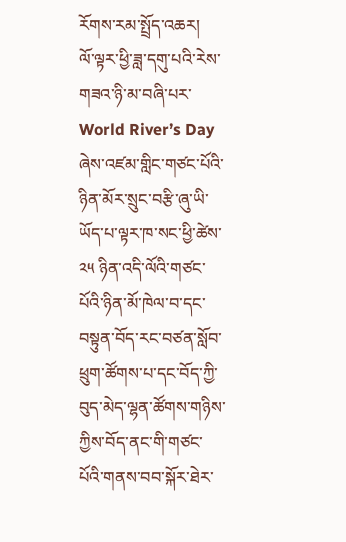རོགས་རམ་སྤྲོད་འཆར།
ལོ་ལྟར་ཕྱི་ཟླ་དགུ་པའི་རེས་གཟའ་ཉི་མ་བཞི་པར་ World River’s Day ཞེས་འཛམ་གླིང་གཙང་པོའི་ཉིན་མོར་སྲུང་བརྩི་ཞུ་ཡི་ཡོད་པ་ལྟར་ཁ་སང་ཕྱི་ཚེས་ ༢༥ ཉིན་འདི་ལོའི་གཙང་པོའི་ཉིན་མོ་ཁེལ་བ་དང་བསྟུན་བོད་རང་བཙན་སློབ་ཕྲུག་ཚོགས་པ་དང་བོད་ཀྱི་བུད་མེད་ལྷན་ཚོགས་གཉིས་ཀྱིས་བོད་ནང་གི་གཙང་པོའི་གནས་བབ་སྐོར་ཐེར་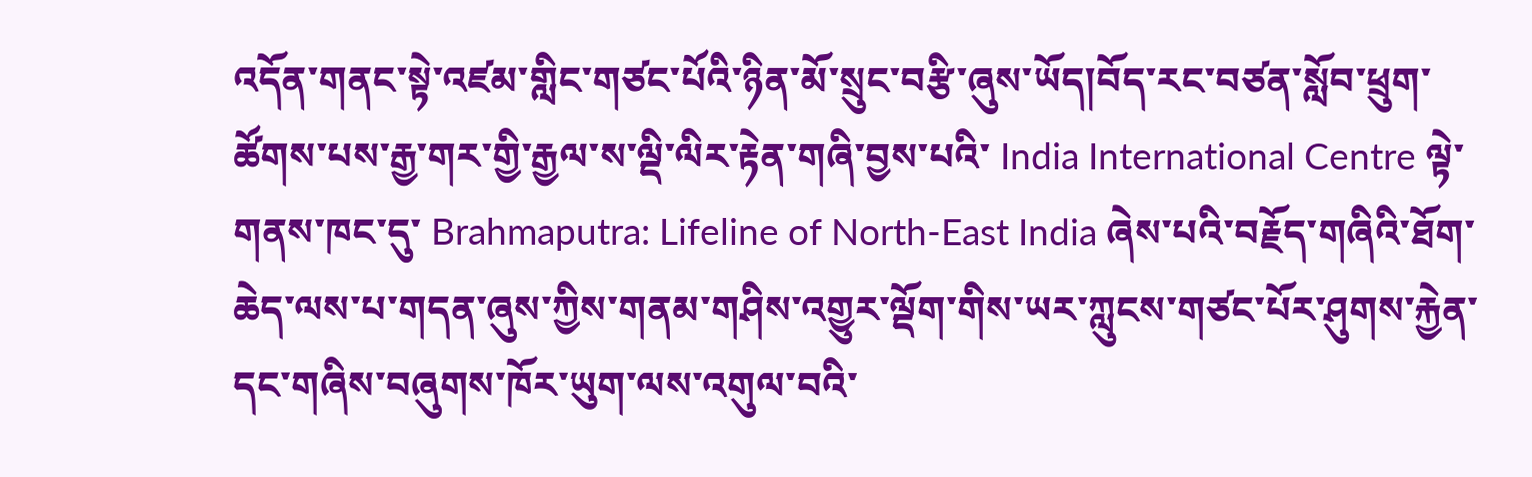འདོན་གནང་སྟེ་འཛམ་གླིང་གཙང་པོའི་ཉིན་མོ་སྲུང་བརྩི་ཞུས་ཡོད།བོད་རང་བཙན་སློབ་ཕྲུག་ཚོགས་པས་རྒྱ་གར་གྱི་རྒྱལ་ས་ལྡི་ལིར་རྟེན་གཞི་བྱས་པའི་ India International Centre ལྟེ་གནས་ཁང་དུ་ Brahmaputra: Lifeline of North-East India ཞེས་པའི་བརྗོད་གཞིའི་ཐོག་ཆེད་ལས་པ་གདན་ཞུས་ཀྱིས་གནམ་གཤིས་འགྱུར་ལྡོག་གིས་ཡར་ཀླུངས་གཙང་པོར་ཤུགས་རྐྱེན་དང་གཞིས་བཞུགས་ཁོར་ཡུག་ལས་འགུལ་བའི་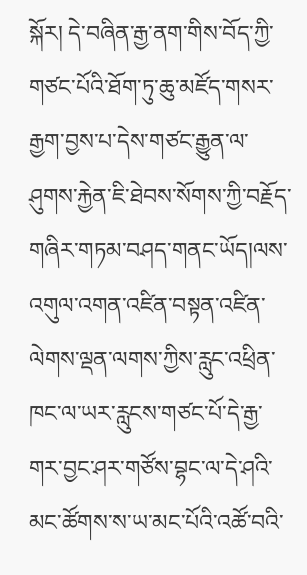སྐོར། དེ་བཞིན་རྒྱ་ནག་གིས་བོད་ཀྱི་གཙང་པོའི་ཐོག་ཏུ་ཆུ་མཛོད་གསར་རྒྱག་བྱས་པ་དེས་གཙང་རྒྱུན་ལ་ཤུགས་རྐྱེན་ཇི་ཐེབས་སོགས་ཀྱི་བརྗོད་གཞིར་གཏམ་བཤད་གནང་ཡོད།ལས་འགུལ་འགན་འཛིན་བསྟན་འཛིན་ལེགས་ལྡན་ལགས་ཀྱིས་རླུང་འཕྲིན་ཁང་ལ་ཡར་རླུངས་གཙང་པོ་དེ་རྒྱ་གར་བྱང་ཤར་གཙོས་བྷང་ལ་དེ་ཤའི་མང་ཚོགས་ས་ཡ་མང་པོའི་འཚོ་བའི་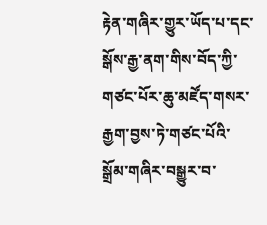རྟེན་གཞིར་གྱུར་ཡོད་པ་དང་སྒོས་རྒྱ་ནག་གིས་བོད་ཀྱི་གཙང་པོར་ཆུ་མཛོད་གསར་རྒྱག་བྱས་ཏེ་གཙང་པོའི་སྒྲོམ་གཞིར་བསྒྱུར་བ་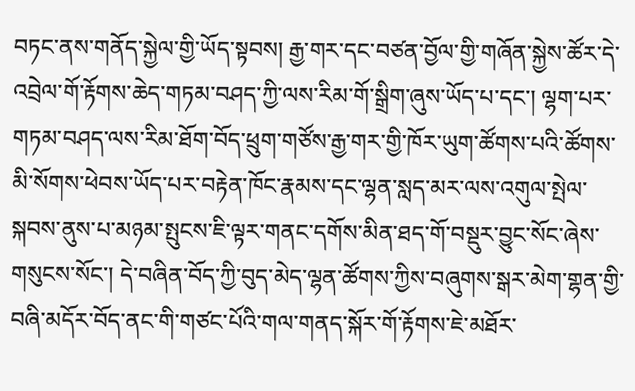བཏང་ནས་གནོད་སྐྱེལ་གྱི་ཡོད་སྟབས། རྒྱ་གར་དང་བཙན་བྱོལ་གྱི་གཞོན་སྐྱེས་ཚོར་དེ་འབྲེལ་གོ་རྟོགས་ཆེད་གཏམ་བཤད་ཀྱི་ལས་རིམ་གོ་སྒྲིག་ཞུས་ཡོད་པ་དང་། ལྷག་པར་གཏམ་བཤད་ལས་རིམ་ཐོག་བོད་ཕྲུག་གཙོས་རྒྱ་གར་གྱི་ཁོར་ཡུག་ཚོགས་པའི་ཚོགས་མི་སོགས་ཕེབས་ཡོད་པར་བརྟེན་ཁོང་རྣམས་དང་ལྷན་སླད་མར་ལས་འགུལ་སྤེལ་སྐབས་ནུས་པ་མཉམ་སྤུངས་ཇི་ལྟར་གནང་དགོས་མིན་ཐད་གོ་བསྡུར་བྱུང་སོང་ཞེས་གསུངས་སོང་། དེ་བཞིན་བོད་ཀྱི་བུད་མེད་ལྷན་ཚོགས་ཀྱིས་བཞུགས་སྒར་མེག་གྷན་གྱི་བཞི་མདོར་བོད་ནང་གི་གཙང་པོའི་གལ་གནད་སྐོར་གོ་རྟོགས་ཇེ་མཐོར་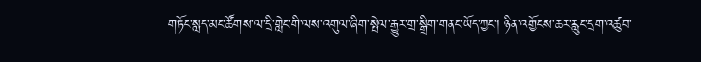གཏོང་སླད་མང་ཚོགས་ལ་དྲི་གླེང་གི་ལས་འགུལ་ཞིག་སྤེལ་རྒྱུར་གྲ་སྒྲིག་གནང་ཡོད་ཀྱང་། ཉིན་འགྱོངས་ཆར་རླུང་དྲག་འཚུབ་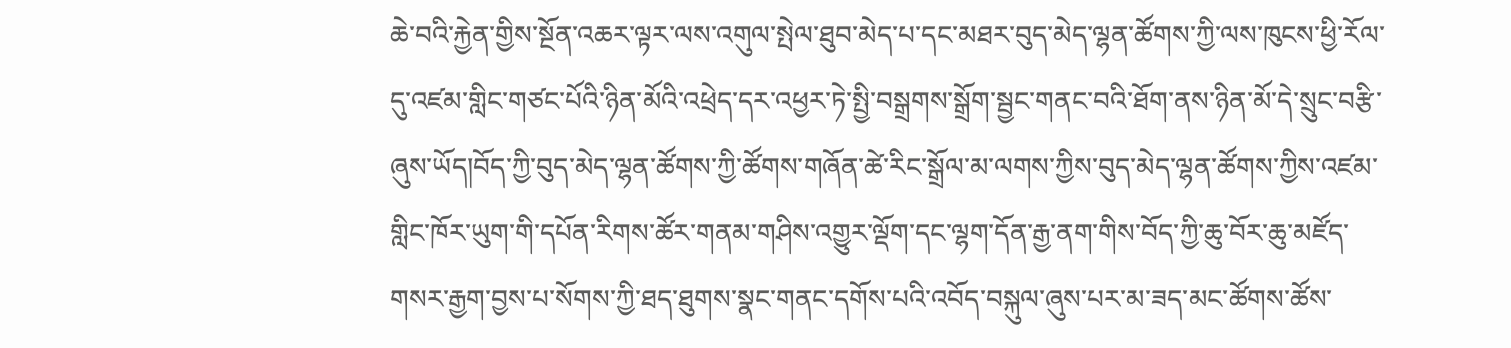ཆེ་བའི་རྐྱེན་གྱིས་སྔོན་འཆར་ལྟར་ལས་འགུལ་སྤེལ་ཐུབ་མེད་པ་དང་མཐར་བུད་མེད་ལྷན་ཚོགས་ཀྱི་ལས་ཁུངས་ཕྱི་རོལ་དུ་འཛམ་གླིང་གཙང་པོའི་ཉིན་མོའི་འཕྲེད་དར་འཕྱར་ཏེ་སྤྱི་བསྒྲགས་སྒྲོག་སྦྱང་གནང་བའི་ཐོག་ནས་ཉིན་མོ་དེ་སྲུང་བརྩི་ཞུས་ཡོད།བོད་ཀྱི་བུད་མེད་ལྷན་ཚོགས་ཀྱི་ཚོགས་གཞོན་ཚེ་རིང་སྒྲོལ་མ་ལགས་ཀྱིས་བུད་མེད་ལྷན་ཚོགས་ཀྱིས་འཛམ་གླིང་ཁོར་ཡུག་གི་དཔོན་རིགས་ཚོར་གནམ་གཤིས་འགྱུར་ལྡོག་དང་ལྷག་དོན་རྒྱ་ནག་གིས་བོད་ཀྱི་ཆུ་བོར་ཆུ་མཛོད་གསར་རྒྱག་བྱས་པ་སོགས་ཀྱི་ཐད་ཐུགས་སྣང་གནང་དགོས་པའི་འབོད་བསྐུལ་ཞུས་པར་མ་ཟད་མང་ཚོགས་ཚོས་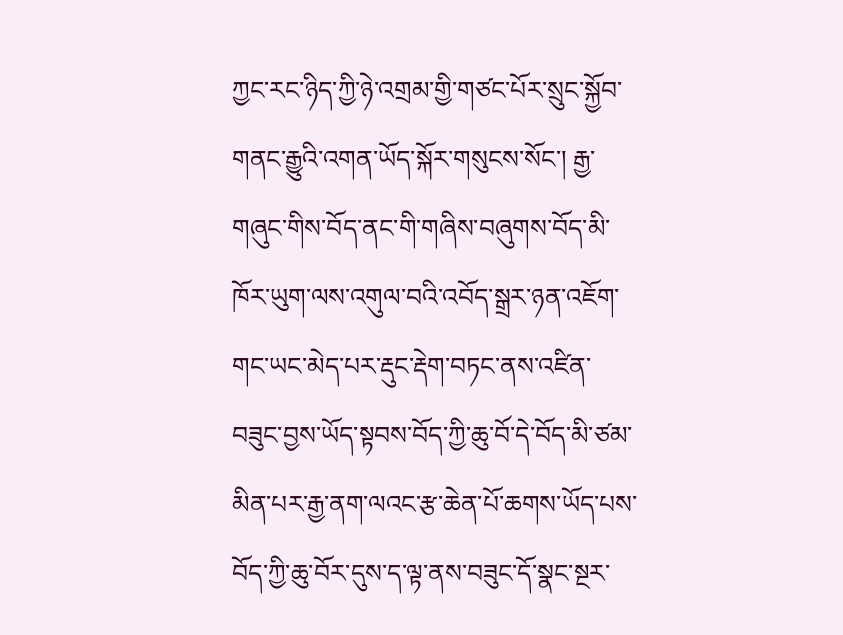ཀྱང་རང་ཉིད་ཀྱི་ཉེ་འགྲམ་གྱི་གཙང་པོར་སྲུང་སྐྱོབ་གནང་རྒྱུའི་འགན་ཡོད་སྐོར་གསུངས་སོང་། རྒྱ་གཞུང་གིས་བོད་ནང་གི་གཞིས་བཞུགས་བོད་མི་ཁོར་ཡུག་ལས་འགུལ་བའི་འབོད་སྒྲར་ཉན་འཇོག་གང་ཡང་མེད་པར་རྡུང་རྡེག་བཏང་ནས་འཛིན་བཟུང་བྱས་ཡོད་སྟབས་བོད་ཀྱི་ཆུ་བོ་དེ་བོད་མི་ཙམ་མིན་པར་རྒྱ་ནག་ལའང་རྩ་ཆེན་པོ་ཆགས་ཡོད་པས་བོད་ཀྱི་ཆུ་བོར་དུས་ད་ལྟ་ནས་བཟུང་དོ་སྣང་སྔར་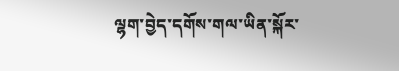ལྷག་བྱེད་དགོས་གལ་ཡིན་སྐོར་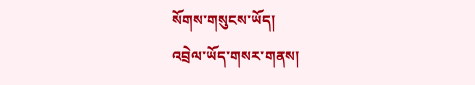སོགས་གསུངས་ཡོད།
འབྲེལ་ཡོད་གསར་གནས།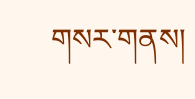གསར་གནས།